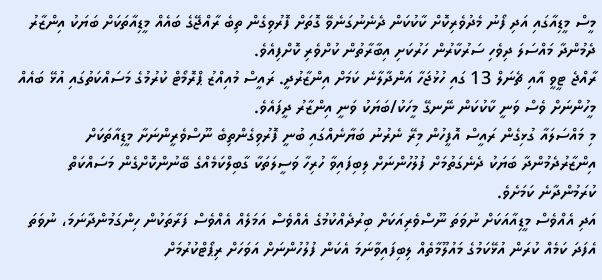މީސް މީޑިއާގައި އަދި ފޯނު މެދުވެރިކޮށް ކާކުކަން ދެނެނުގަނެވޭ ގޮތަށް ފޮރުވިގެން ތިބެ ރާއްޖޭގެ ބައެއް މީޑިއާތަކަށް ބަޔަކު އިންޒާރު ދެމުންދާ މައްސަލަ ދިވެހި ސަރުކާރުން ހަރުކަށި އިބާރާތުން ކުށްވެރި ކޮށްފިއެވެ.
ރާއްޖެ ޓީވީ އާއި ޗެނަލް 13 ގައި ހުޅުޖަހާ އަންދާލާނެ ކަމަށް އިންޒާރުދީ. ރައީސް މުއިއްޒު ޕްރޮމޯޓް ކުރުމުގެ މަސައްކަތުގައި އުޅޭ ބައެއް މީހުންނަށް ވެސް ވަނީ ކާކުކަން ނޭނގޭ މީހަކު/ބަޔަކު ވަނީ އިންޒާރު ދީފައެވެ.
މި މައްސަލައާ ގުޅިގެން ރައީސް އޮފީހުން މިރޭ ނެރުނު ބަޔާނެއްގައި ބުނީ ފޮރުވިގެންތިބެ ނޫސްވެރީންނަށާ މީޑިއާތަކަށް އިންޒާރުދެމުންދާ ބަޔަކު ދެނެގަތުމަށް ފުލުހުންނަށް ލިބިފައިވާ ހުރިހާ ވަސީލަތަކާ ގާބިލްކަމެއްގެ ބޭނުންކޮށްގެން މަސައްކަތް ކުރަމުންދާނެ ކަމަށެވެ.
އަދި އެއްވެސް މީޑިއާއަކަށް ނުވަތަ ނޫސްވެރިއަކަށް ބިރުދެއްކުމުގެ އެއްވެސް އަމަލެއް އެއްވެސް ފަރާތަކުން ހިންގަމުންދާނަމަ، ނުވަތަ އެފަދަ ކަމެއް ކުރަން އުޅޭކަމުގެ މައުލޫމާތެއް ލިބިފައިވާނަމަ އެކަން ފުލުހުންނަށް އަވަހަށް ރިޕޯޓްކުރުމަށް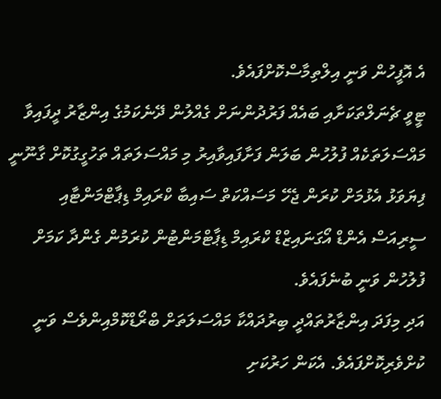އެ އޮފީހުން ވަނީ އިލްތިމާސްކޮށްފައެވެ.
ޓީވީ ޗެނަލްތަކަށާއި ބައެއް ފަރުދުންނަށް ގެއްލުން ދޭނެކަމުގެ އިންޒާރު ދީފައިވާ މައްސަލަތަކެއް ފުލުހުން ބަލަން ފަށާފައިވާއިރު މި މައްސަލަތައް ތަހުގީގުކޮށް ގާނޫނީ ފިޔަވަޅު އެޅުމަށް ކުރަން ޖެހޭ މަސައްކަތް ސައިބާ ކްރައިމް ޑިޕާޓްމަންޓާއި ސީރިއަސް އެންޑް އޯގަނައިޒްޑް ކްރައިމް ޑިޕާޓްމަންޓުން ކުރަމުން ގެންދާ ކަމަށް ފުލުހުން ވަނީ ބުނެފައެވެ.
އަދި މިފަދަ އިންޒާރުތައްދީ ބިރުދައްކާ މައްސަލަތަށް ބްރޯޑްކޮމްއިންވެސް ވަނީ ކުށްވެރިކޮށްފައެވެ. އެކަން ހަރުކަށި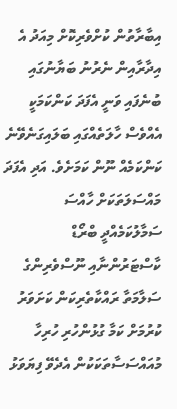އިބާރާތުން ކުށްވެރިކޮށް މިއަދު އެ އިދާރާއިން ނެރުނު ބަޔާނުގައި ބުނެފައި ވަނީ އެފަދަ ކަންކަމަކީ އެއްވެސް ހާލަތެއްގައި ބަލައިގަނެވޭނެ ކަންކަމެއް ނޫން ކަމަށެވެ. އަދި އެފަދަ މައްސަލަތަކަށް ހާއްސަ ސަމާލުކަމެއްދީ ބްރޯޑް ކާސްޓަރުންނާއި ނޫސްވެރިންގެ ސަލާމަތާ ރައްކާތެރިކަން ކަށަވަރު ކުރުމަށް ކަމާ ގުޅުންހުރި ހުރިހާ މުއައްސަސާތަކަކުން އެދެވޭ ފިޔަވަޅު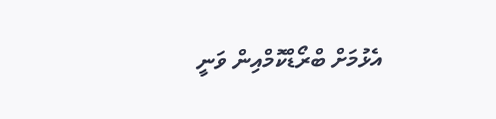އެޅުމަށް ބްރޯޑްކޮމްއިން ވަނީ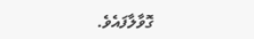ގޮވާލާފައެވެ.